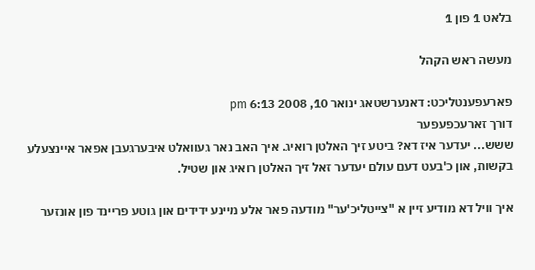בלאט 1 פון 1

מעשה ראש הקהל

פארעפענטליכט: דאנערשטאג ינואר 10, 2008 6:13 pm
דורך זארעכפעפער
ששש... יעדער איז דא? ביטע זיך האלטן רואיג. איך האב נאר געוואלט איבערגעבן אפאר איינצעלע בקשות, און כ'בעט דעם עולם יעדער זאל זיך האלטן רואיג און שטיל.

איך וויל דא מודיע זיין א "צייטליכ'ער" מודעה פאר אלע מיינע ידידים און גוטע פריינד פון אונזער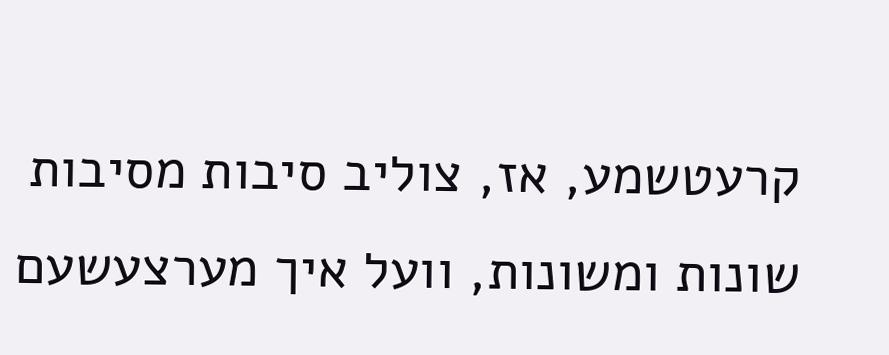קרעטשמע, אז, צוליב סיבות מסיבות שונות ומשונות, וועל איך מערצעשעם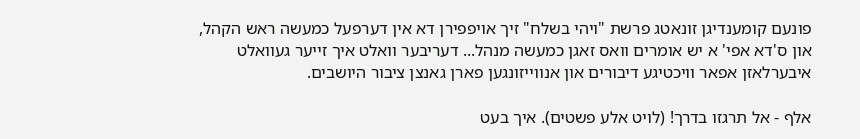פונעם קומענדיגן זונאטג פרשת "ויהי בשלח" זיך אויפפירן דא אין דערפעל כמעשה ראש הקהל, און ס'דא אפי' א יש אומרים וואס זאגן כמעשה מנהל... דעריבער וואלט איך זייער געוואלט איבערלאזן אפאר וויכטיגע דיבורים און אנווייזונגען פארן גאנצן ציבור היושבים.

אלף - אל תרגזו בדרך! (לויט אלע פשטים). איך בעט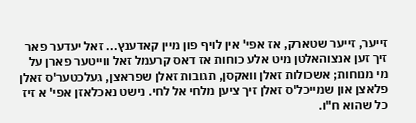זייער, זייער שטארק, אז אפי' אין לויף פון מיין קאדענץ... זאל יעדער פאר זיך זען אנצוהאלטן מיט אלע כוחות אז דאס קרעמל זאל ווייטער פארן על מי מנוחות; אשכולות זאלן וואקסן, תגובות זאלן שפראצן, געלכטער'ס זאלן פלאצן און שמייכל'ס זאלן זיך ציען מלחי אל לחי. נישט נאכלאזן אפי' א זיז כל שהוא ח"ו.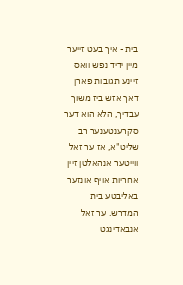בית - איך בעט זייער מיין ידיד נפש וואס זיינע תגובות פארן דאך אזש ביז משוך עבדיך, הלא הוא דער סקרענטענער רב שליט"א, אז ער זאל ווייטער אנהאלטן זיין אחריות אויף אונזער באליבטע בית המדרש. ער זאל אנבאדינגט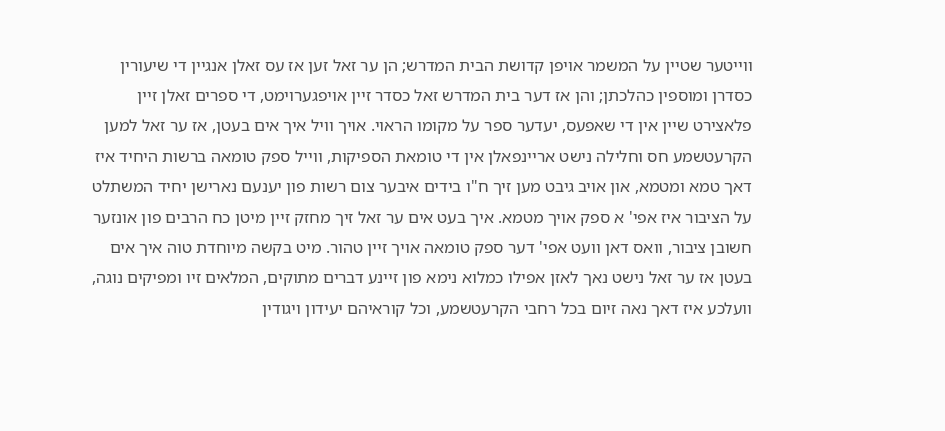ווייטער שטיין על המשמר אויפן קדושת הבית המדרש; הן ער זאל זען אז עס זאלן אנגיין די שיעורין כסדרן ומוספין כהלכתן; והן אז דער בית המדרש זאל כסדר זיין אויפגערוימט, די ספרים זאלן זיין פלאצירט שיין אין די שאפעס, יעדער ספר על מקומו הראוי. אויך וויל איך אים בעטן, אז ער זאל למען הקרעטשמע חס וחלילה נישט אריינפאלן אין די טומאת הספיקות, ווייל ספק טומאה ברשות היחיד איז דאך טמא ומטמא, און אויב גיבט מען זיך ח"ו בידים איבער צום רשות פון יענעם נארישן יחיד המשתלט על הציבור איז אפי' א ספק אויך מטמא. איך בעט אים ער זאל זיך מחזק זיין מיטן כח הרבים פון אונזער חשובן ציבור, וואס דאן וועט אפי' דער ספק טומאה אויך זיין טהור. מיט בקשה מיוחדת טוה איך אים בעטן אז ער זאל נישט נאך לאזן אפילו כמלוא נימא פון זיינע דברים מתוקים, המלאים זיו ומפיקים נוגה, וועלכע איז דאך נאה זיום בכל רחבי הקרעטשמע, וכל קוראיהם יעידון ויגודין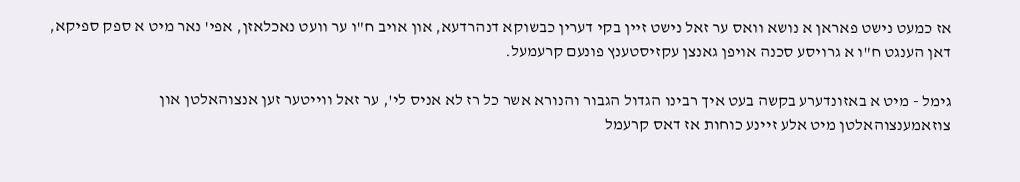אז כמעט נישט פאראן א נושא וואס ער זאל נישט זיין בקי דערין כבשוקא דנהרדעא, און אויב ח"ו ער וועט נאכלאזן, אפי' נאר מיט א ספק ספיקא, דאן הענגט ח"ו א גרויסע סכנה אויפן גאנצן עקזיסטענץ פונעם קרעמעל.

גימל - מיט א באזונדערע בקשה בעט איך רבינו הגדול הגבור והנורא אשר כל רז לא אניס לי', ער זאל ווייטער זען אנצוהאלטן און צוזאמענצוהאלטן מיט אלע זיינע כוחות אז דאס קרעמל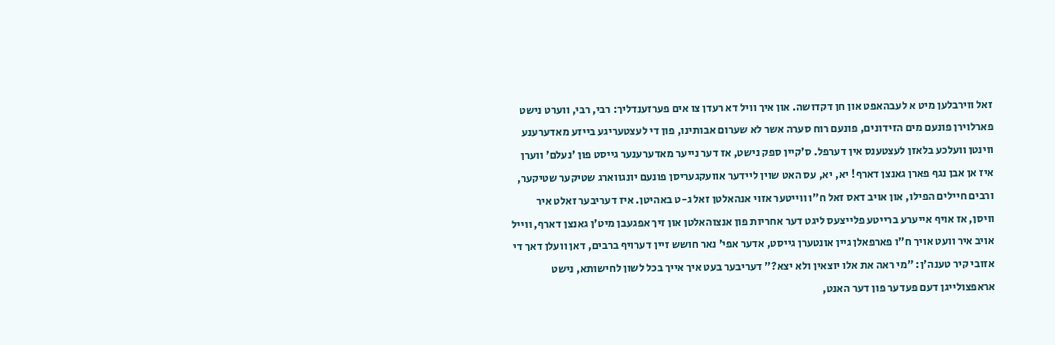זאל ווירבלען מיט א לעבהאפט און חן דקדושה. און איך וויל דא רעדן צו אים פערזענדליך: רבי, רבי, ווערט נישט פארלוירן פונעם מים הזידונים, פונעם רוח סערה אשר לא שערום אבותינו, פון די לעצטעריגע בייזע מאדערענע ווינטן וועלכע בלאזן לעצטענס אין דערפל. ס'קיין ספק נישט, אז דער נייער מאדערענער גייסט פון 'נעלם' ווערן איז אן אבן נגף פארן גאנצן דארף! יא, יא, עס האט שוין ליידער אוועקגעריסן פונעם יונגווארג שטיקער שטיקער, ורבים חיילים הפילו, און אויב דאס זאל ח"ו ווייטער אזוי אנהאלטן זאל ג-ט באהיטן. איז דעריבער זאלט איר וויסן, אז אויף אייערע ברייטע פלייצעס ליגט דער אחריות פון אנצוהאלטן און זיך אפגעבן מיט'ן גאנצן דארף, ווייל אויב איר וועט אויך ח"ו פארפאלן גיין אונטערן גייסט, אדער אפי' נאר חושש זיין דערויף ברבים, דאן וועלן דאך די אזובי קיר טענה'ן: "מי ראה את אלו יוצאין ולא יצא?" דעריבער בעט איך אייך בכל לשון לחישותא, נישט אראפצולייגן דעם פעדער פון דער האנט,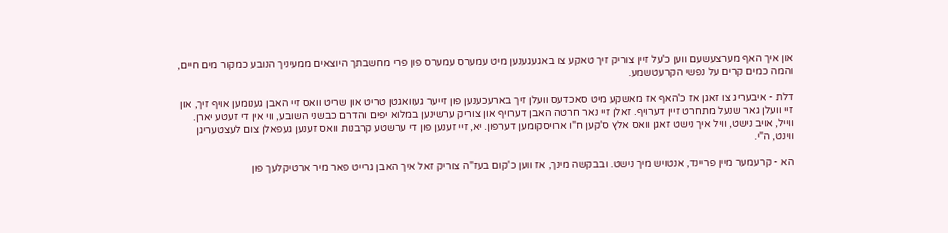און איך האף מערצעשעם ווען כ'על זיין צוריק זיך טאקע צו באגעגענען מיט עמערס עמערס פון פרי מחשבתך היוצאים ממעיניך הנובע כמקור מים חיים, והמה כמים קרים על נפשי הקרעטשמע.

דלת - איבעריג צו זאגן אז כ'האף אז מאשקע מיט סאכדעס וועלן זיך בארעכענען פון זייער געוואגטן טריט און שריט וואס זיי האבן גענומען אויף זיך, און זיי וועלן גאר שנעל מתחרט זיין דערויף. זאלן זיי נאר חרטה האבן דערויף און צוריק ערשינען במלוא יפים והדרם כבשני השובע, ווי אין די זעטע יארן. ווייל, אויב נישט, וויל איך נישט זאגן וואס אלץ ס'קען ח"ו ארויסקומען דערפון. יא, זיי זענען פון די ערשטע קרבנות וואס זענען געפאלן צום לעצטעריגן ווינט, ה"י.

הא - קרעמער מיין פריינד, אנטויש מיך נישט. ובבקשה מינך, אז ווען כ'קום בעז"ה צוריק זאל איך האבן גרייט פאר מיר ארטיקלעך פון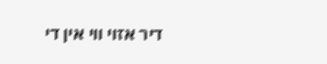דיר אזוי ווי אין די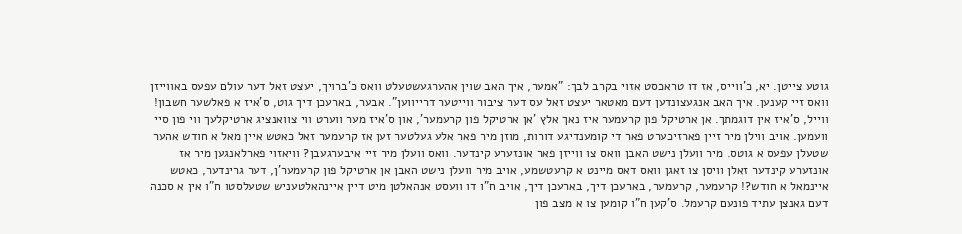גוטע צייטן. יא, כ'ווייס, אז דו טראכסט אזוי בקרב לבך: "אמער, איך האב שוין אהערגעשטעלט וואס כ'ברויך, יעצט זאל דער עולם עפעס באווייזן וואס זיי קענען. איך האב אנגעצונדען דעם מאטאר יעצט זאל עס דער ציבור ווייטער דרייווען". אבער, בארעכן דיך גוט, ס'איז א פאלשער חשבון! ווייל, ס'איז אין דוגמתך. אן ארטיקל פון קרעמער איז נאך אלץ 'אן ארטיקל פון קרעמער', און ס'איז מער ווערט ווי צוואנציג ארטיקלעך ווי פון סיי וועמען. אויב ווילן מיר זיין פארזיכערט פאר די קומענדיגע דורות, מוזן מיר פאר אלע געלטער זען אז קרעמער זאל כאטש איין מאל א חודש אהער שטעלן עפעס א גוטס. מיר וועלן נישט האבן וואס צו ווייזן פאר אונזערע קינדער. וואס וועלן מיר זיי איבערגעבן? וויאזוי פארלאנגען מיר אז אונזערע קינדער זאלן וויסן צו זאגן וואס דאס מיינט א קרעטשמע, אויב מיר וועלן נישט האבן אן ארטיקל פון קרעמער'ן, דער גרינדער, כאטש איינמאל א חודש?! קרעמער, קרעמער, בארעכן דיך, בארעכן דיך, אויב ח"ו דו וועסט אנהאלטן מיט דיין איינהאלטעניש שטעלסטו ח"ו אין א סכנה דעם גאנצן עתיד פונעם קרעמל. ס'קען ח"ו קומען צו א מצב פון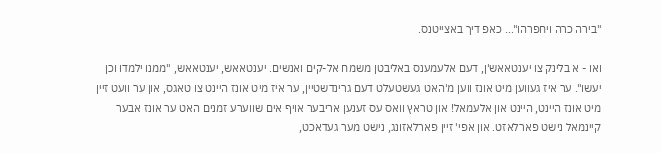"בירה כרה ויחפרהו"... כאפ דיך באצייטנס.

ואו - א בלינק צו יענטאאש'ן, דעם אלעמענס באליבטן משמח אל-קים ואנשים. יענטאאש, יענטאאש, "ממנו ילמדו וכן יעשו". ער איז געווען מיט אונז ווען מ'האט געשטעלט דעם גרינדשטיין, ער איז מיט אונז היינט צו טאגס, און ער וועט זיין מיט אונז היינט, היינט און אלעמאל! און טראץ וואס עס זענען אריבער אויף אים שווערע זמנים האט ער אונז אבער קיינמאל נישט פארלאזט. און אפי' זיין פארלאזונג, נישט מער געדאכט,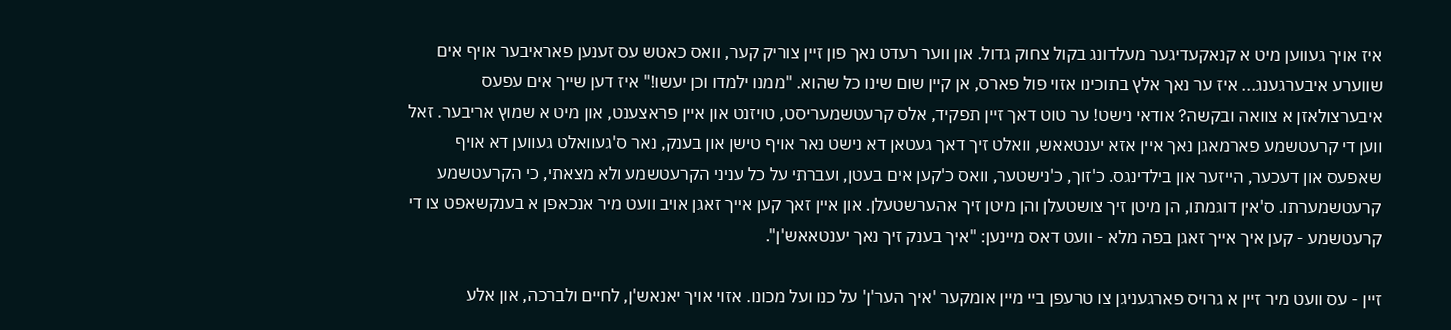איז אויך געווען מיט א קנאקעדיגער מעלדונג בקול צחוק גדול. און ווער רעדט נאך פון זיין צוריק קער, וואס כאטש עס זענען פאראיבער אויף אים שווערע איבערגענג... איז ער נאך אלץ בתוכינו אזוי פול פארס, אן קיין שום שינו כל שהוא. "ממנו ילמדו וכן יעשו!" איז דען שייך אים עפעס איבערצולאזן א צוואה ובקשה? אודאי נישט! ער טוט דאך זיין תפקיד, אלס קרעטשמעריסט, טויזנט און איין פראצענט, און מיט א שמוץ אריבער. זאל ווען די קרעטשמע פארמאגן נאך איין אזא יענטאאש, וואלט זיך דאך געטאן דא נישט נאר אויף טישן און בענק, נאר ס'געוואלט געווען דא אויף שאפעס און דעכער, הייזער און בילדינגס. כ'זוך, כ'נישטער, וואס כ'קען אים בעטן, ועברתי על כל עניני הקרעטשמע ולא מצאתי, כי הקרעטשמע קרעטשמערתו. ס'אין דוגמתו, הן מיטן זיך צושטעלן והן מיטן זיך אהערשטעלן. און איין זאך קען אייך זאגן אויב וועט מיר אנכאפן א בענקשאפט צו די קרעטשמע - קען איך אייך זאגן בפה מלא - וועט דאס מיינען: "איך בענק זיך נאך יענטאאש'ן".

זיין - עס וועט מיר זיין א גרויס פארגעניגן צו טרעפן ביי מיין אומקער 'איך הער'ן' על כנו ועל מכונו. אזוי אויך יאנאש'ן, לחיים ולברכה, און אלע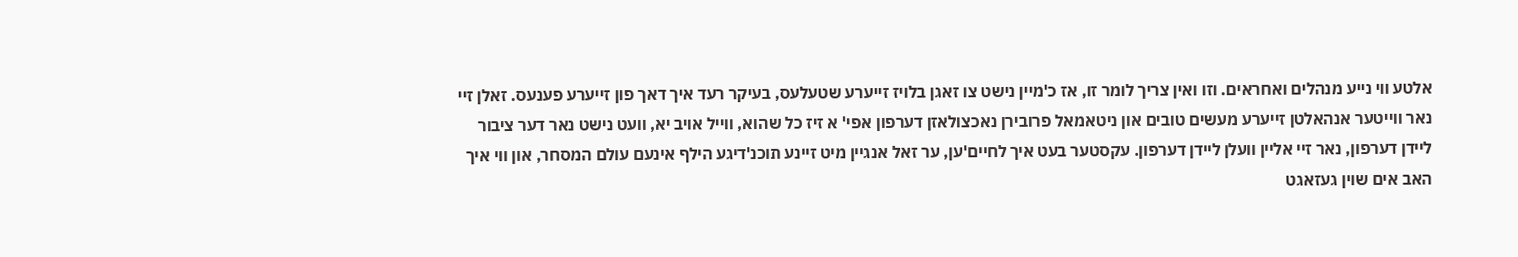אלטע ווי נייע מנהלים ואחראים. וזו ואין צריך לומר זו, אז כ'מיין נישט צו זאגן בלויז זייערע שטעלעס, בעיקר רעד איך דאך פון זייערע פענעס. זאלן זיי נאר ווייטער אנהאלטן זייערע מעשים טובים און ניטאמאל פרובירן נאכצולאזן דערפון אפי' א זיז כל שהוא, ווייל אויב יא, וועט נישט נאר דער ציבור ליידן דערפון, נאר זיי אליין וועלן ליידן דערפון. עקסטער בעט איך לחיים'ען, ער זאל אנגיין מיט זיינע תוכנ'דיגע הילף אינעם עולם המסחר, און ווי איך האב אים שוין געזאגט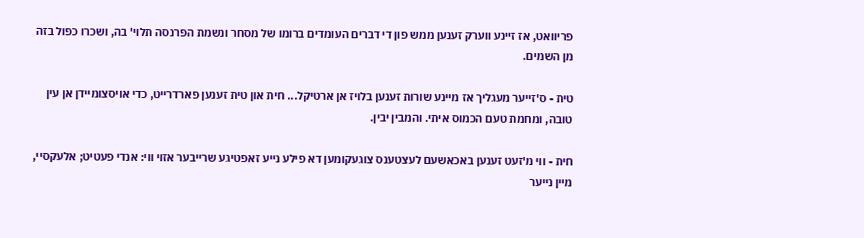פריוואט, אז זיינע ווערק זענען ממש פון די דברים העומדים ברומו של מסחר ונשמת הפרנסה תלוי' בה, ושכרו כפול בזה מן השמים.

טית - ס'זייער מעגליך אז מיינע שורות זענען בלויז אן ארטיקל... חית און טית זענען פארדרייט, כדי אויסצומיידן אן עין טובה, ומחמת טעם הכמוס איתי. והמבין יבין.

חית - ווי מ'זעט זענען באכאשעם לעצטענס צוגעקומען דא פילע נייע זאפטיגע שרייבער אזוי ווי: אנדי פעטיט; אלעקסיי, מיין נייער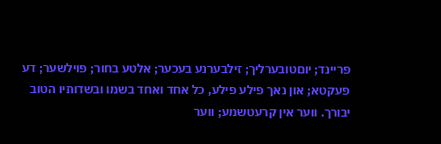פריינד; יוםטובערליך; זילבערנע בעכער; אלטע בחור; פוילשער; דע פעקטא; און נאך פילע פילע, כל אחד ואחד בשמו ובשדותיו הטוב יבורך. ווער אין קרעטשמע; ווער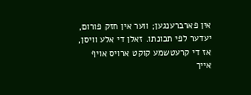אין פארברענגען; ווער אין חזק פורום, יעדער לפי תכונתו. זאלן די אלע וויסן, אז די קרעטשמע קוקט ארויס אויף אייך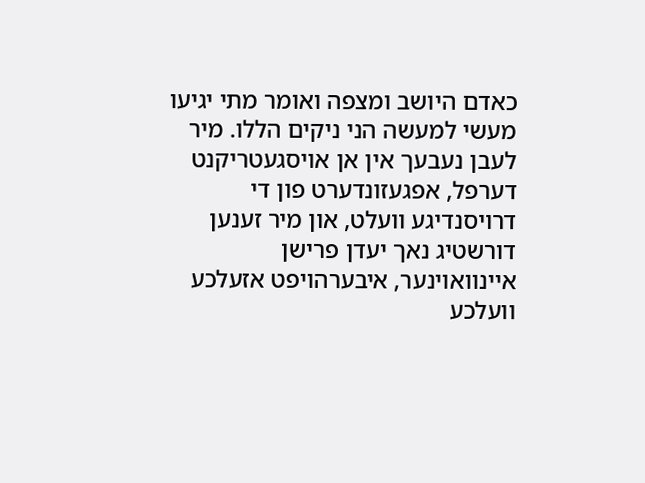כאדם היושב ומצפה ואומר מתי יגיעו מעשי למעשה הני ניקים הללו. מיר לעבן נעבעך אין אן אויסגעטריקנט דערפל, אפגעזונדערט פון די דרויסנדיגע וועלט, און מיר זענען דורשטיג נאך יעדן פרישן איינוואוינער, איבערהויפט אזעלכע וועלכע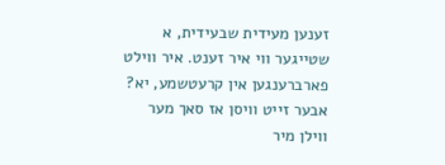זענען מעידית שבעידית, א שטייגער ווי איר זענט. איר ווילט פארברענגען אין קרעטשמע, יא? אבער זייט וויסן אז סאך מער ווילן מיר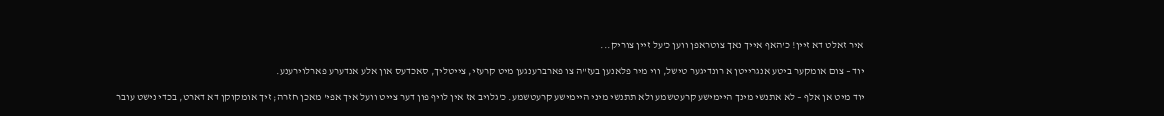איר זאלט דא זיין! כ'האף אייך נאך צוטראפן ווען כ'על זיין צוריק...

יוד – צום אומקער ביטע אנגרייטן א רונדיגער טישל, ווי מיר פלאנען בעז"ה צו פארברענגען מיט קרעזי, צייטליך, סאכדעס און אלע אנדערע פארלוירענע.

יוד מיט אן אלף – לא אתנשי מינך היימישע קרעטשמע ולא תתנשי מיני היימישע קרעטשמע. כ'גלויב אז אין לויף פון דער צייט וועל איך אפי' מאכן חזרה; זיך אומקוקן דא דארט, בכדי נישט עובר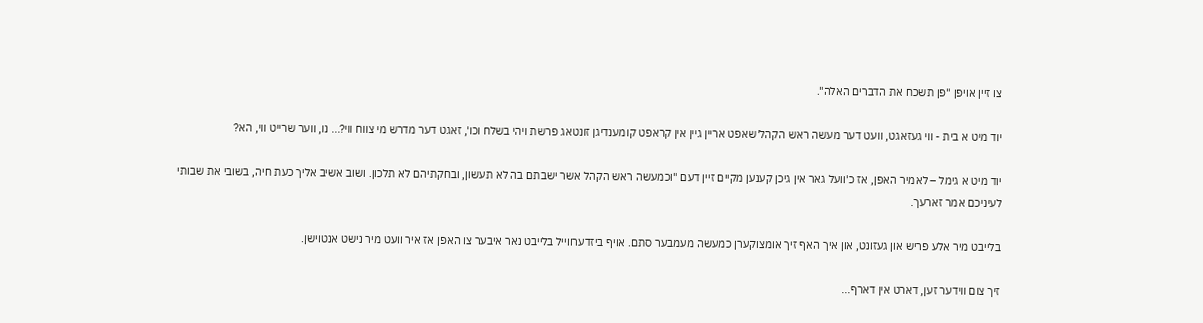צו זיין אויפן "פן תשכח את הדברים האלה".

יוד מיט א בית - ווי געזאגט, וועט דער מעשה ראש הקהל'שאפט אריין גיין אין קראפט קומענדיגן זונטאג פרשת ויהי בשלח וכו', זאגט דער מדרש מי צווח ווי?... נו, ווער שרייט ווי, הא?

יוד מיט א גימל – לאמיר האפן, אז כ'וועל גאר אין גיכן קענען מקיים זיין דעם "וכמעשה ראש הקהל אשר ישבתם בה לא תעשון, ובחקתיהם לא תלכון. ושוב אשיב אליך כעת חיה, בשובי את שבותי לעיניכם אמר זארעך.

בלייבט מיר אלע פריש און געזונט, און איך האף זיך אומצוקערן כמעשה מעמבער סתם. אויף ביזדערווייל בלייבט נאר איבער צו האפן אז איר וועט מיר נישט אנטוישן.

זיך צום ווידער זען, דארט אין דארף...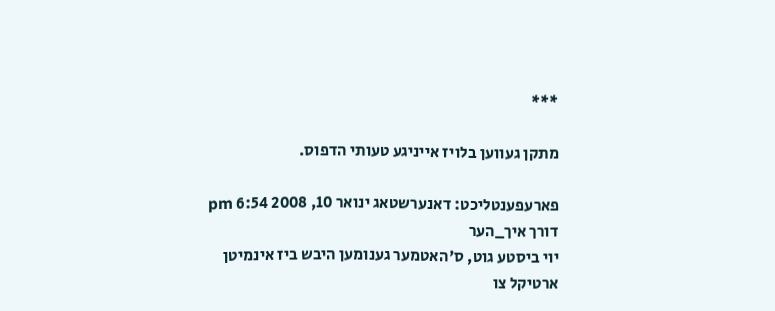***

מתקן געווען בלויז אייניגע טעותי הדפוס.

פארעפענטליכט: דאנערשטאג ינואר 10, 2008 6:54 pm
דורך איך_הער
יוי ביסטע גוט, ס'האטמער גענומען היבש ביז אינמיטן ארטיקל צו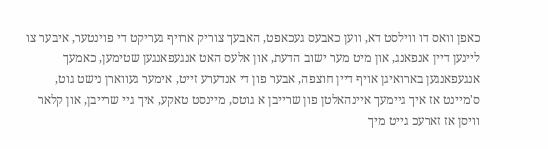כאפן וואס דו ווילסט דא, ווען כאבעס געכאפט, האבעך צוריק ארויף געריקט די פוינטער, איבער צו ליינען דיין אנפאנג, און מיט מער ישוב הדעת, און אלעס האט אנגעפאנגען שטימען, כאמעך אנגעפאנגען בארואיגן אויף דיין חוצפה, אבער פון די אנדערע זייט, אימער געווארן נישט גוט, ס'מיינט אז איך גיימעך איינהאלטן פון שרייבן א גוטס, מיינסט טאקע, איך גיי שרייבן, און קלאר וויסן אז זארעכ גייט מיך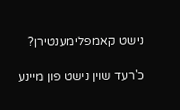נישט קאמפלימענטירן?

כ'רעד שוין נישט פון מיינע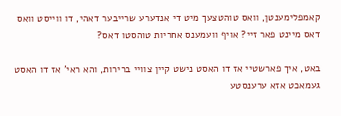קאמפלימענטן, וואס טוהטצעך מיט די אנדערע שרייבער דאהי, דו ווייסט וואס דאס מיינט פאר זיי? אויף וועמענס אחריות טוהסטו דאס?

באט, איך פארשטיי אז דו האסט נישט קיין צוויי ברירות, והא ראי' אז דו האסט געמאכט אזא ערענסטע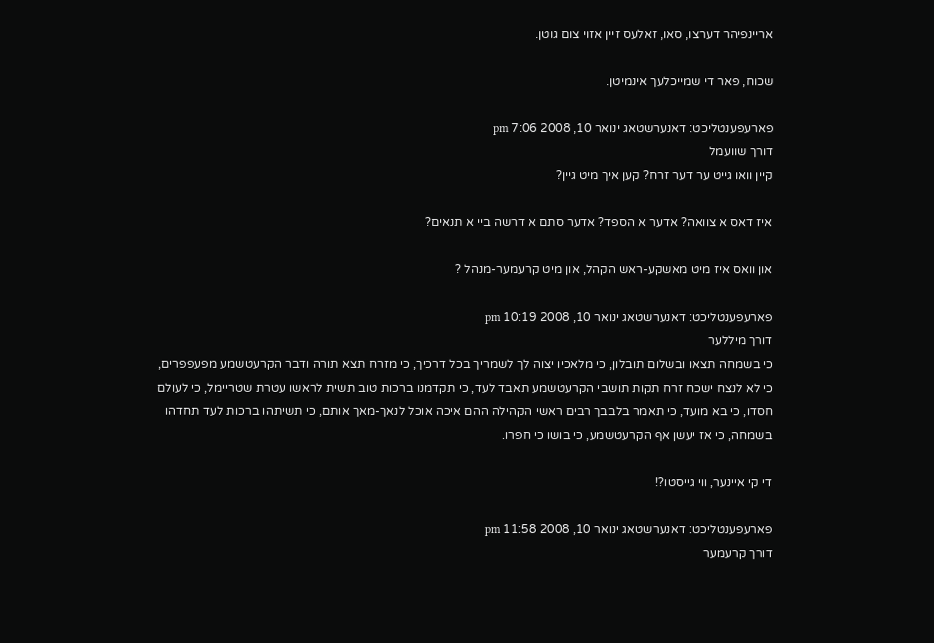אריינפיהר דערצו, סאו, זאלעס זיין אזוי צום גוטן.

שכוח, פאר די שמייכלעך אינמיטן.

פארעפענטליכט: דאנערשטאג ינואר 10, 2008 7:06 pm
דורך שוועמל
קיין וואו גייט ער דער זרח? קען איך מיט גיין?

איז דאס א צוואה? אדער א הספד? אדער סתם א דרשה ביי א תנאים?

און וואס איז מיט מאשקע-ראש הקהל, און מיט קרעמער-מנהל ?

פארעפענטליכט: דאנערשטאג ינואר 10, 2008 10:19 pm
דורך מיללער
כי בשמחה תצאו ובשלום תובלון, כי מלאכיו יצוה לך לשמריך בכל דרכיך, כי מזרח תצא תורה ודבר הקרעטשמע מפעפפרים, כי לא לנצח ישכח זרח תקות תושבי הקרעטשמע תאבד לעד, כי תקדמנו ברכות טוב תשית לראשו עטרת שטריימל, כי לעולם חסדו, כי בא מועד, כי תאמר בלבבך רבים ראשי הקהילה ההם איכה אוכל לנאך-מאך אותם, כי תשיתהו ברכות לעד תחדהו בשמחה, כי אז יעשן אף הקרעטשמע, כי בושו כי חפרו.

די קי איינער, ווי גייסטו?!

פארעפענטליכט: דאנערשטאג ינואר 10, 2008 11:58 pm
דורך קרעמער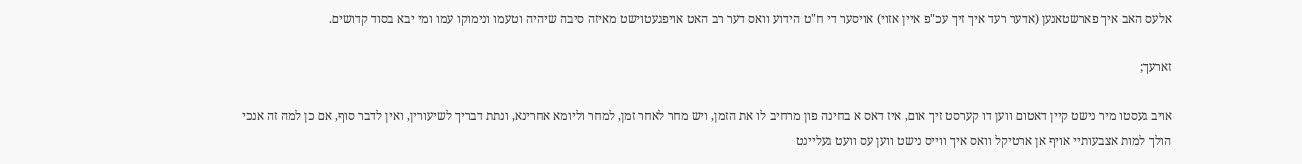אלעס האב איך פארשטאנען (אדער רעד איך זיך עכ"פ איין אזוי) אויסער די ח"ט הידוע וואס דער רב האט אויפגעטוישט מאיזה סיבה שיהיה וטעמו ונימוקו עמו ומי יבא בסוד קדושים.

זארעך;

אויב געסטו מיר נישט קיין דאטום ווען דו קערסט זיך אום, איז דאס א בחינה פון מרחיב לו את הזמן, ויש מחר לאחר זמן, למחר וליומא אחרינא, ונתת דבריך לשיעורין, ואין לדבר סוף, אם כן למה זה אנכי הולך למות אצבעותיי אויף אן ארטיקל וואס איך ווייס נישט ווען עס וועט געליינט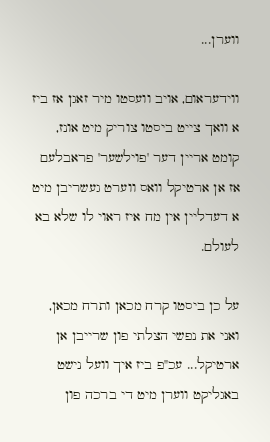ווערן...

ווידעראום, אויב וועסטו מיר זאגן אז ביז א וואך צייט ביסטו צוריק מיט אונז, קומט אריין דער 'פוילשער' פראבלעם אז אן ארטיקל וואס ווערט געשריבן מיט א דעדליין אין מח איז ראוי לו שלא בא לעולם.

על כן ביסטו קרח מכאן ותרח מכאן, ואני את נפשי הצלתי פון שרייבן אן ארטיקל... עכ"פ ביז איך וועל נישט באגליקט ווערן מיט די ברכה פון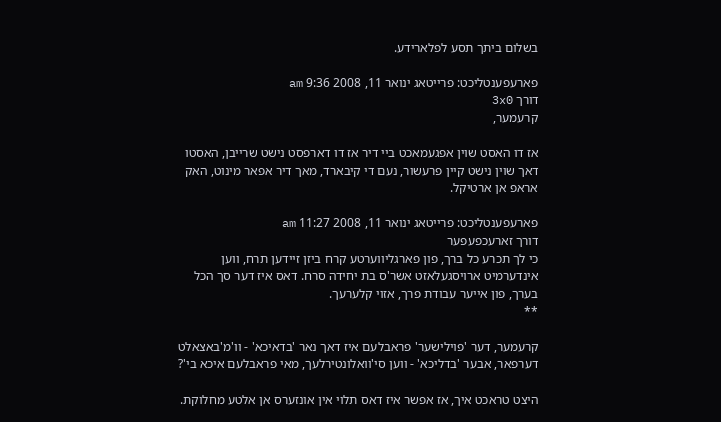בשלום ביתך תסע לפלארידע.

פארעפענטליכט: פרייטאג ינואר 11, 2008 9:36 am
דורך 3x0
קרעמער,

אז דו האסט שוין אפגעמאכט ביי דיר אז דו דארפסט נישט שרייבן, האסטו דאך שוין נישט קיין פרעשור, נעם די קיבארד, מאך דיר אפאר מינוט, האק אראפ אן ארטיקל.

פארעפענטליכט: פרייטאג ינואר 11, 2008 11:27 am
דורך זארעכפעפער
כי לך תכרע כל ברך, פון פארגליווערטע קרח ביזן זיידען תרח, ווען אינדערמיט ארויסגעלאזט אשר'ס בת יחידה סרח. דאס איז דער סך הכל בערך, פון אייער עבודת פרך, אזוי קלערעך.
**

קרעמער, דער 'פוילישער' פראבלעם איז דאך נאר 'בדאיכא' - וו'מ'באצאלט דערפאר, אבער 'בדליכא' - ווען סי'וואלונטירלעך, מאי פראבלעם איכא בי'?

היצט טראכט איך, אז אפשר איז דאס תלוי אין אונזערס אן אלטע מחלוקת.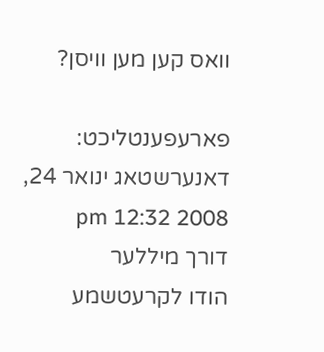וואס קען מען וויסן?

פארעפענטליכט: דאנערשטאג ינואר 24, 2008 12:32 pm
דורך מיללער
הודו לקרעטשמע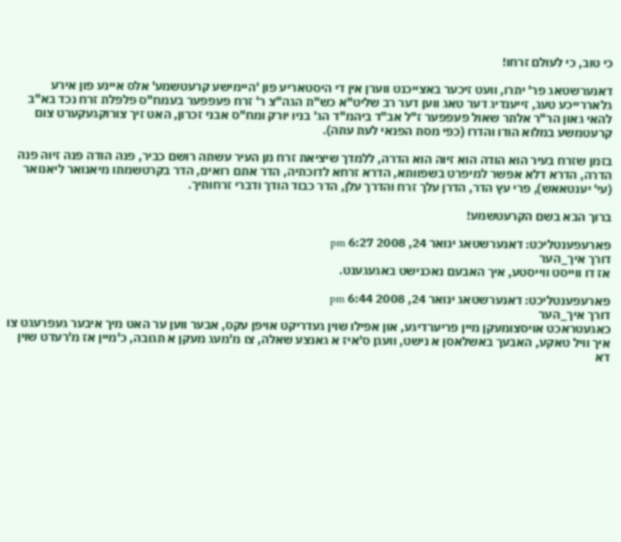כי טוב, כי לעולם זרחו!

דאנערשטאג פר' יתרו, וועט זיכער באצייכנט ווערן אין די היסטאריע פון 'היימישע קרעטשמע' אלס איינע פון אירע גלאררייכע טעג, זייענדיג דער טאג ווען דער רב שליט"א כש"ת הגה"צ ר' זרח פעפפער בעמח"ס פלפלת זרח נכד בא"ב להאי גאון הר"ר אלתר שאול פעפפער ז"ל אב"ד ביהמ"ד הג' בניו יורק ומח"ס אבני זכרון, האט זיך צורוקגעקערט צום קרעטמשע במלוא הודו והדרו (כפי מסת הפנאי לעת עתה).

בזמן שזרח בעיר הוא הודה הוא זיוה הוא הדרה, ללמדך שיציאת זרח מן העיר עשתה רושם כביר, פנה הודה פנה זיוה פנה הדרה, הדרא דלא אפשר למיפרט בשפוותא, הדרא זרחא לדוכתיה, הדר אתם רואים, הדר בקרטשמתו מיאנואר ליאנואר (עי' יענטאאש), פרי עץ הדר, הדרן עלך זרח והדרך עלן, הדר כבוד הודך ודברי זרחותיך.

ברוך הבא בשם הקרעטשמע!

פארעפענטליכט: דאנערשטאג ינואר 24, 2008 6:27 pm
דורך איך_הער
אז דו ווייסט ווייסטע, איך האבעם נאכנישט באגעגענט.

פארעפענטליכט: דאנערשטאג ינואר 24, 2008 6:44 pm
דורך איך_הער
כאגעטראכט אויסצומעקן מיין פריערדיגע, און אפילו שוין געדריקט אויפן עקס, אבער ווען ער האט מיך איבער געפרעגט צו איך וויל טאקע, האבעך באשלאסן א נישט, וועגן ס'איז א גאנצע שאלה, צו מ'מעג מעקן א תגובה, כ'מיין אז מ'רעדט שוין דא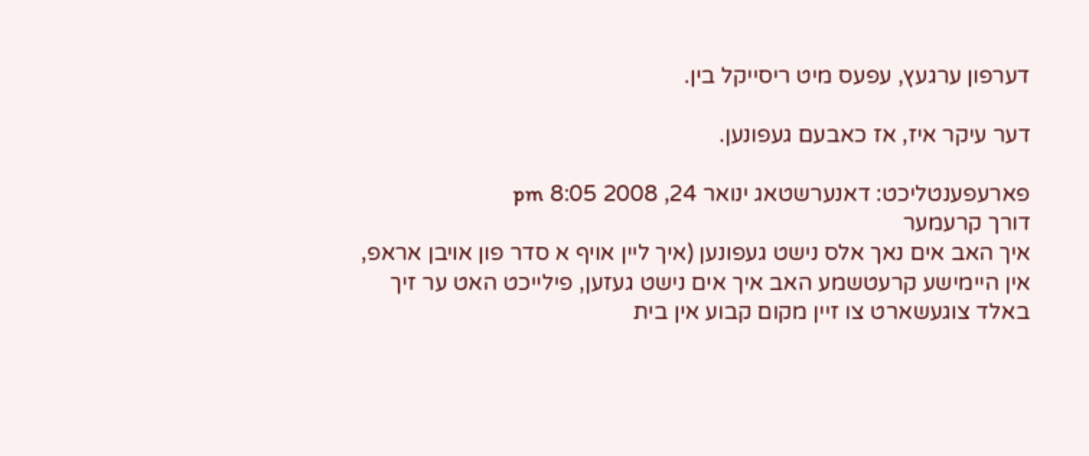דערפון ערגעץ, עפעס מיט ריסייקל בין.

דער עיקר איז, אז כאבעם געפונען.

פארעפענטליכט: דאנערשטאג ינואר 24, 2008 8:05 pm
דורך קרעמער
איך האב אים נאך אלס נישט געפונען (איך ליין אויף א סדר פון אויבן אראפ, אין היימישע קרעטשמע האב איך אים נישט געזען, פילייכט האט ער זיך באלד צוגעשארט צו זיין מקום קבוע אין בית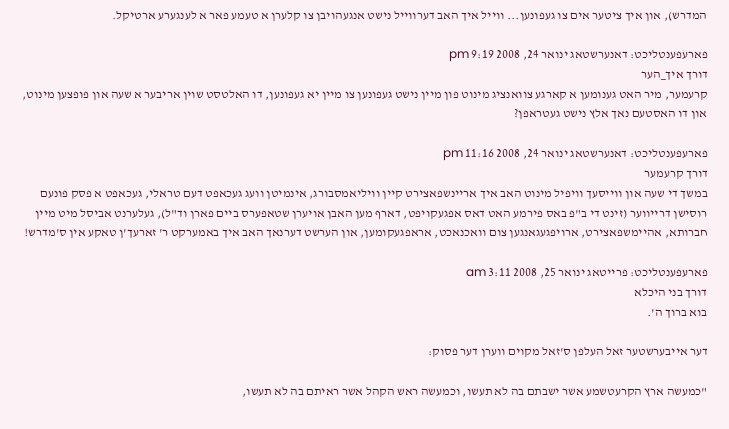המדרש), און איך ציטער אים צו געפונען... ווייל איך האב דערווייל נישט אנגעהויבן צו קלערן א טעמע פאר א לענגערע ארטיקל.

פארעפענטליכט: דאנערשטאג ינואר 24, 2008 9:19 pm
דורך איך_הער
קרעמער, מיר האט גענומען א קארגע צוואנציג מינוט פון מיין נישט געפונען צו מיין יא געפונען, דו האלטסט שוין אריבער א שעה און פופצען מינוט, און דו האסטעם נאך אלץ נישט געטראפן?

פארעפענטליכט: דאנערשטאג ינואר 24, 2008 11:16 pm
דורך קרעמער
במשך די שעה און ווייסעך וויפיל מינוט האב איך אריינשפאצירט קיין וויליאמסבורג, אינמיטן וועג געכאפט דעם טראלי, געכאפט א פסק פונעם רוסישן דרייווער (זינט די ב"פ באס פירמע האט דאס אפגעקויפט, דארף מען האבן אויערן שטאפערס ביים פארן וד"ל), געלערנט אביסל מיט מיין חברותא, אהיימשפאצירט, ארויפגעגאנגען צום וואכנאכט, אראפגעקומען, און הערשט דערנאך האב איך באמערקט ר' זארעך'ן טאקע אין ס'מדרש!

פארעפענטליכט: פרייטאג ינואר 25, 2008 3:11 am
דורך בני היכלא
בוא ברוך ה'.

דער אייבערשטער זאל העלפן ס'זאל מקוים ווערן דער פסוק:

"כמעשה ארץ הקרעטשמע אשר ישבתם בה לא תעשו, וכמעשה ראש הקהל אשר ראיתם בה לא תעשו,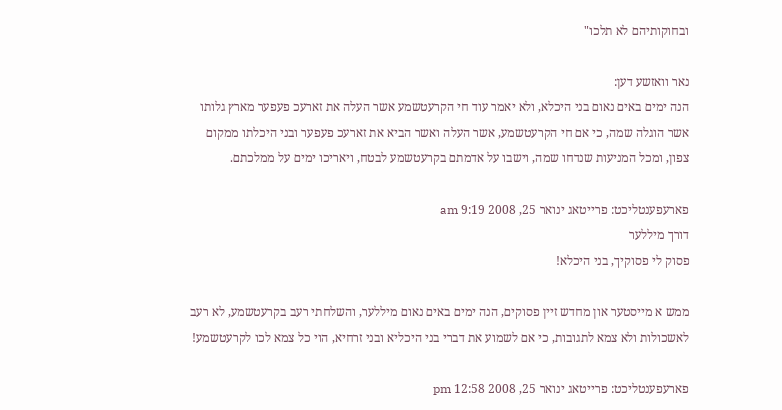ובחוקותיהם לא תלכו"

נאר וואזשע דען:
הנה ימים באים נאום בני היכלא, ולא יאמר עוד חי הקרעטשמע אשר העלה את זארעכ פעפער מארץ גלותו אשר הוגלה שמה, כי אם חי הקרעטשמע, אשר העלה ואשר הביא את זארעכ פעפער ובני היכלתו ממקום צפון, ומכל המניעות שנדחו שמה, וישבו על אדמתם בקרעטשמע לבטח, ויאריכו ימים על ממלכתם.

פארעפענטליכט: פרייטאג ינואר 25, 2008 9:19 am
דורך מיללער
פסוק לי פסוקיך, בני היכלא!

ממש א מייסטער און מחדש זיין פסוקים, הנה ימים באים נאום מיללער, והשלחתי רעב בקרעטשמע, לא רעב לאשכולות ולא צמא לתגובות, כי אם לשמוע את דברי בני היכליא ובני זרחיא, הוי כל צמא לכו לקרעטשמע!

פארעפענטליכט: פרייטאג ינואר 25, 2008 12:58 pm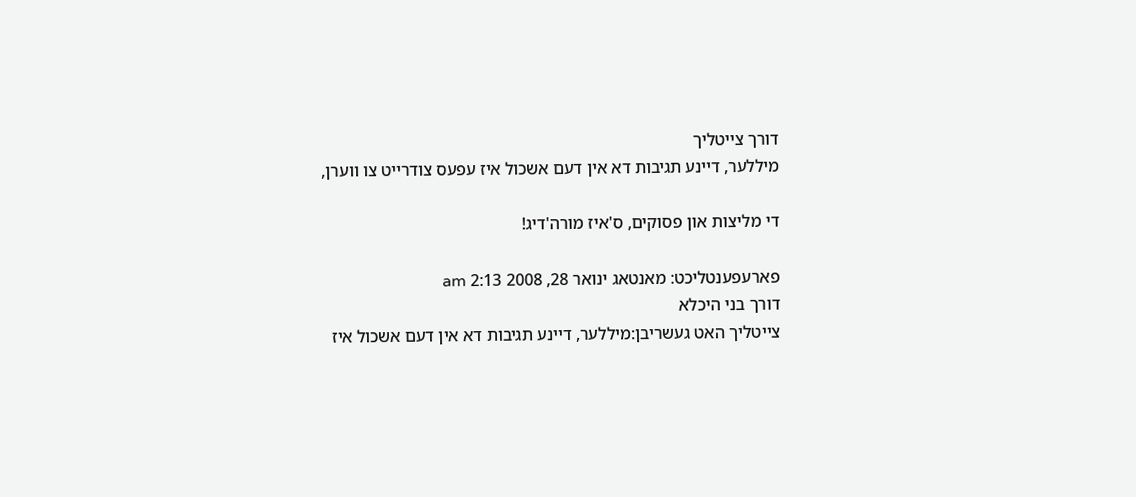דורך צייטליך
מיללער, דיינע תגיבות דא אין דעם אשכול איז עפעס צודרייט צו ווערן,

די מליצות און פסוקים, ס'איז מורה'דיג!

פארעפענטליכט: מאנטאג ינואר 28, 2008 2:13 am
דורך בני היכלא
צייטליך האט געשריבן:מיללער, דיינע תגיבות דא אין דעם אשכול איז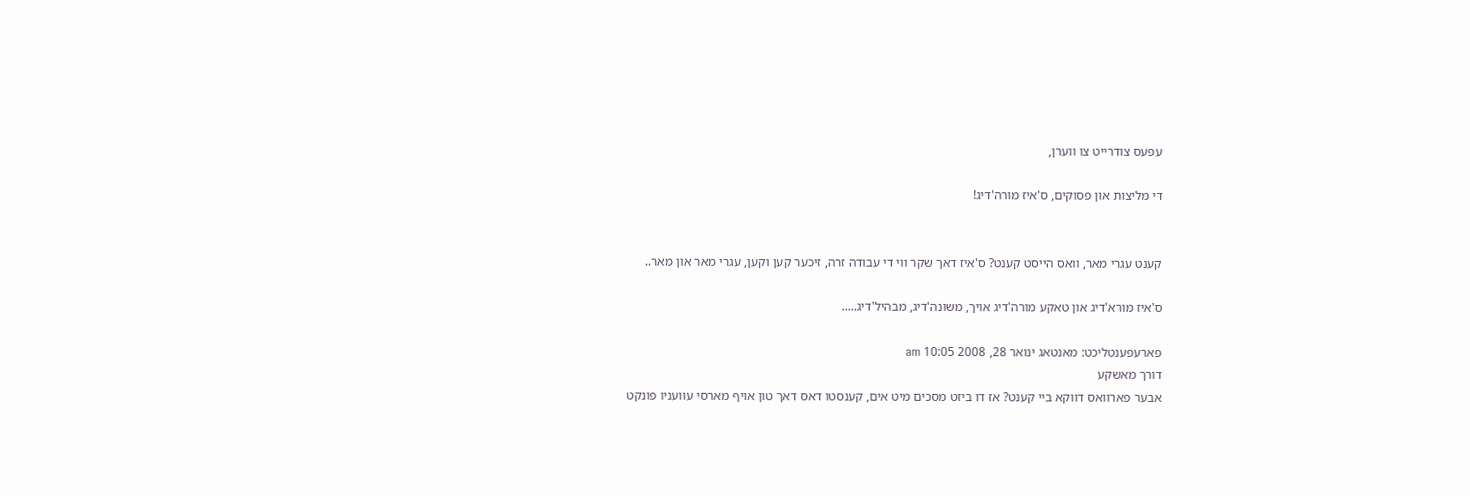עפעס צודרייט צו ווערן,

די מליצות און פסוקים, ס'איז מורה'דיג!


קענט עגרי מאר, וואס הייסט קענט? ס'איז דאך שקר ווי די עבודה זרה, זיכער קען וקען, עגרי מאר און מאר..

ס'איז מורא'דיג און טאקע מורה'דיג אויך, משונה'דיג, מבהיל'דיג.....

פארעפענטליכט: מאנטאג ינואר 28, 2008 10:05 am
דורך מאשקע
אבער פארוואס דווקא ביי קענט? אז דו ביזט מסכים מיט אים, קענסטו דאס דאך טון אויף מארסי עוועניו פונקט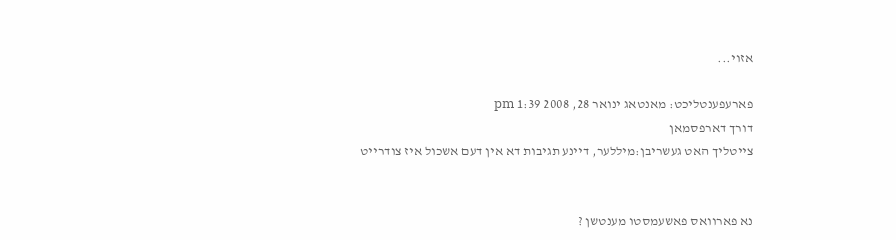אזוי...

פארעפענטליכט: מאנטאג ינואר 28, 2008 1:39 pm
דורך דארפסמאן
צייטליך האט געשריבן:מיללער, דיינע תגיבות דא אין דעם אשכול איז צודרייט


נא פארוואס פאשעמסטו מענטשן ?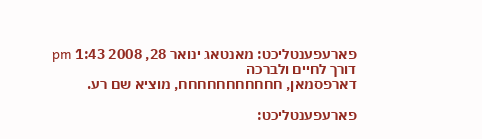פארעפענטליכט: מאנטאג ינואר 28, 2008 1:43 pm
דורך לחיים ולברכה
דארפסמאן, חחחחחחחחחחח, מוציא שם רע.

פארעפענטליכט: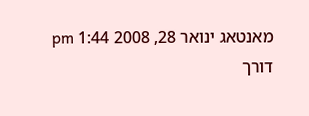מאנטאג ינואר 28, 2008 1:44 pm
דורך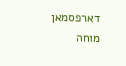דארפסמאן
מוחה